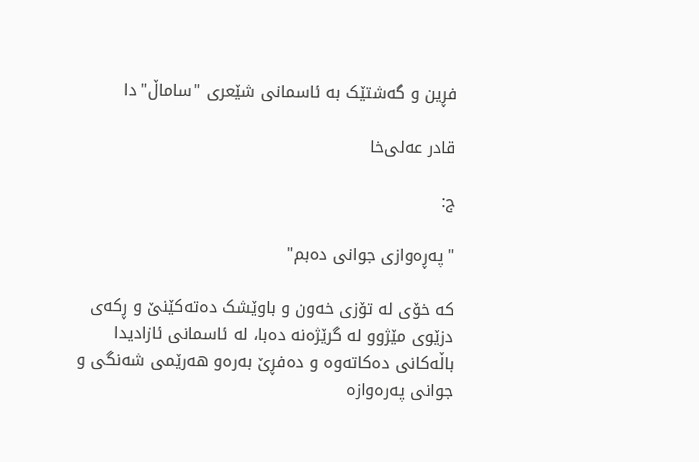فڕین و گه‌شتێک به‌ ئاسمانی شێعری "ساماڵ"دا

قادر عه‌لی‌خا

ج:

"په‌ڕه‌وازی جوانی ده‌بم"

که‌ خۆی له‌ تۆزی خه‌ون و باوێشک ده‌ته‌کێنێ و ڕکه‌ی دزێوی مێژوو له‌ گرێژه‌نه‌ ده‌با، له‌ ئاسمانی ئازادیدا باڵه‌کانی ده‌کاته‌وه‌ و ده‌فڕێ به‌ره‌و هه‌رێمی شه‌نگی و جوانی‌ په‌ره‌وازه‌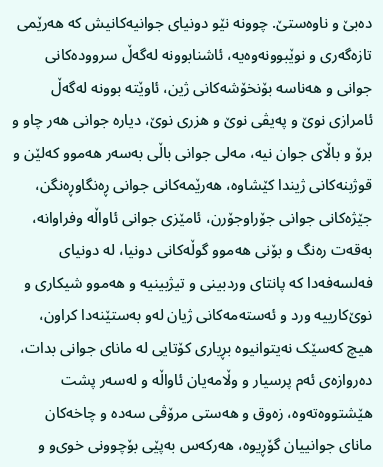ده‌بێ و ناوه‌ستێ. چوونه‌ نێو دونیای جوانیه‌کانیش که‌ هه‌رێمی تازه‌گه‌ری و نو‌ێبوونه‌وه‌یه‌، ئاشنابوونه‌ له‌گه‌ڵ سرووده‌کانی جوانی و هه‌ناسه‌ بۆنخۆشه‌کانی ژین، ئاوێته‌ بوونه‌ له‌گه‌ڵ ئامرازی نوێ و په‌یڤی نوێ و هزری نوێ، دیاره‌ جوانی هه‌ر چاو و برۆ و باڵای جوان نیه‌، مه‌لی جوانی باڵی به‌سه‌ر هه‌موو که‌لێن و قوژبنه‌کانی ژیندا کێشاوه‌، هه‌رێمه‌کانی جوانی ڕه‌نگاوڕه‌نگن، جێژه‌کانی جوانی جۆراوجۆرن، ئامێزی جوانی ئاواڵه‌ وفراوانه‌، به‌قه‌ت ره‌نگ و بۆنی هه‌موو گوڵه‌کانی دونیا، له‌ دونیای فه‌لسه‌فه‌‌دا که‌ پانتای وردبینی و تیژبینیه‌ و هه‌موو شیکاری و نوێ‌کارییه‌ ورد و ئه‌سته‌مه‌کانی ژیان له‌و به‌ستێنه‌دا کراون، هیچ که‌سێک نه‌یتوانیوه‌ بڕیاری کۆتایی له‌ مانای جوانی بدات، ده‌روازه‌ی ئه‌م پرسیار و وڵامه‌یان ئاواڵه‌ و له‌سه‌ر پشت هێشتووه‌ته‌وه‌، زه‌وق و هه‌ستی مرۆڤی سه‌ده‌ و چاخه‌کان مانای جوانییان گۆڕیوه‌، هه‌رکه‌س به‌پێی بۆچوونی خوی‌و و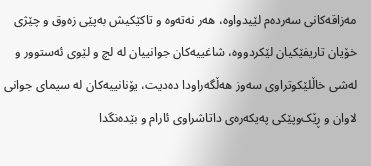مه‌زاقه‌کانی سه‌رده‌م لێیدواوه‌، هه‌ر نه‌ته‌وه‌ و تاکێکیش به‌پێی زه‌وق و چێژی خۆیان تاریفێکیان لێکردووه‌، شاغییه‌کان جوانییان له‌ لچ و لێوی ئه‌ستوور و له‌شی خاڵلێکوتراوی سه‌وز هه‌ڵگه‌راودا ده‌دیت، یۆنانییه‌کان له‌ سیمای جوانی لاوان و ڕێک‌وپێکی په‌یکه‌ره‌ی داتاشراوی ئارام و بێده‌نگدا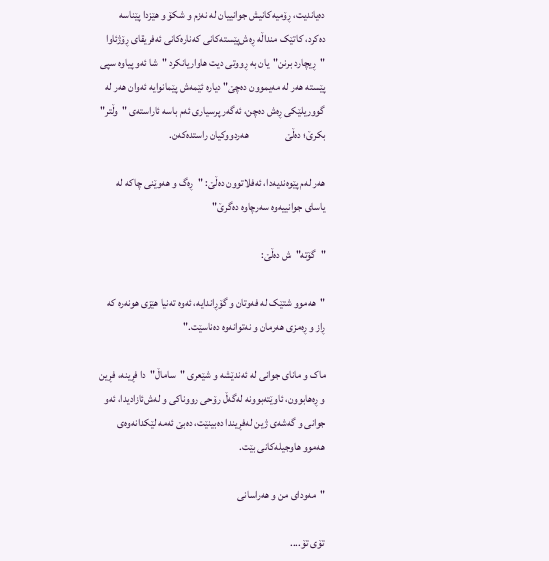ده‌یاندیت، ڕۆمیه‌کانیش جوانییان له‌ نه‌زم و شکۆ و هێزدا پێناسه‌ ده‌کرد، کاتێک منداڵه‌ ڕه‌ش‌پێسته‌کانی که‌ناره‌کانی ئه‌فریقای ڕۆژئاوا "ڕیچارد برنن"یان به‌ ڕووتی دیت هاواریانکرد "شا ئه‌و پیاوه‌ سپی پێسته‌ هه‌ر له‌ مه‌یموون ده‌چێ" د‌یاره‌ ئێمه‌ش پێمانوایه‌ ئه‌وان هه‌ر له‌ گووریلێکی ڕه‌ش ده‌چن، ئه‌گه‌ر پرسیاری ئه‌م باسه‌ ئاراسته‌ی "وڵتر" بکرێ؛ ده‌ڵێ                 هه‌ردووکیان راستده‌که‌ن.

هه‌ر له‌م پێوه‌ندیه‌دا، ئه‌فلاتوون ده‌ڵێ: "ڕه‌گ و هه‌وێنی چاکه‌ له‌ یاسای جوانییه‌وه‌ سه‌رچاوه‌ ده‌گرێ"

"گۆته‌"ش ده‌ڵێ:

"هه‌موو شتێک له‌ فه‌وتان و گۆڕاندایه‌، ئه‌وه‌ ته‌نیا هێزی هونه‌ره‌ که‌ ڕاز و ڕه‌مزی هه‌رمان و نه‌توانه‌وه‌ ده‌ناسێت."

ماک و مانای جوانی له‌ ئه‌ندێشه‌ و شێعری "ساماڵ‌"دا فڕینه‌، فڕین و ڕه‌هابوون، ئاوێته‌بوونه‌ له‌گه‌ڵ رۆحی رووناکی و له‌ش‌ئازادیدا، ئه‌و جوانی و گه‌شه‌ی ژین له‌فڕیندا ده‌بینێت، ده‌بێ ئه‌مه‌ لێکدانه‌وه‌ی هه‌موو هاوجیله‌کانی بێت.

"مه‌ودای من و هه‌راسانی

تۆی تۆ....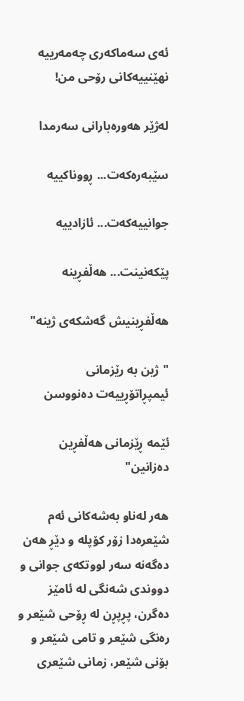ئه‌ی سه‌ماکه‌ری چه‌مه‌رییه‌ نهێنییه‌کانی رۆحی من!

له‌ژێر هه‌وره‌بارانی سه‌رمدا

سێبه‌ره‌که‌ت... ڕووناکییه‌

جوانییه‌که‌ت... ئازادییه‌

پێکه‌نینت... هه‌ڵفڕینه‌

هه‌ڵفڕینیش گه‌شکه‌ی ژینه‌"

"ژین به‌ رێزمانی ئیمپڕاتۆڕییه‌ت ده‌نووسن

ئێمه‌ ڕێزمانی هه‌ڵفڕین ده‌زانین"

هه‌ر له‌ناو به‌شه‌کانی ئه‌م شێعره‌دا زۆر کۆپله‌ و دێڕ هه‌ن ده‌گه‌نه‌ سه‌ر لووتکه‌ی جوانی و دووندی شه‌نگی له‌ ئامێز ده‌گرن، پڕپڕن له‌ ڕۆحی شێعر و ره‌نگی شێعر و تامی شێعر و بۆنی شێعر، زمانی شێعری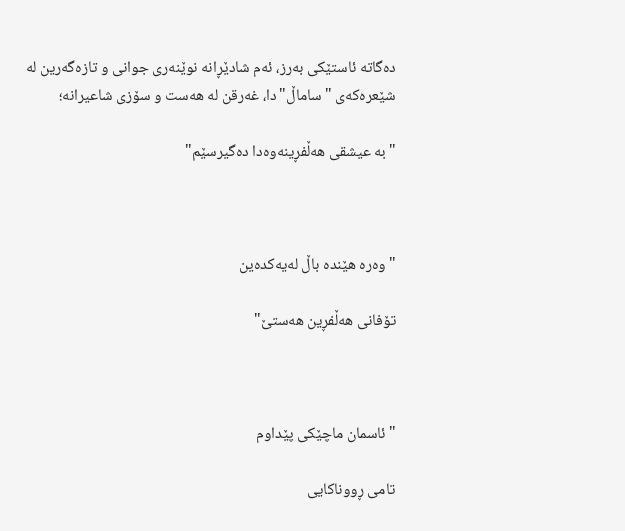ده‌گاته‌ ئاستێکی به‌رز، ئه‌م شادێڕانه‌ نوێنه‌ری جوانی و تازه‌گه‌رین له‌ شێعره‌که‌ی "ساماڵ"دا، غه‌رقن له‌ هه‌ست و سۆزی شاعیرانه؛

"به‌ عیشقی هه‌ڵفڕینه‌وه‌دا ده‌گیرسێم"



"وه‌ره‌ هێنده‌ باڵ له‌یه‌کده‌ین

تۆفانی هه‌ڵفڕین هه‌ستێ"



"ئاسمان ماچێکی پێداوم

تامی ڕووناکایی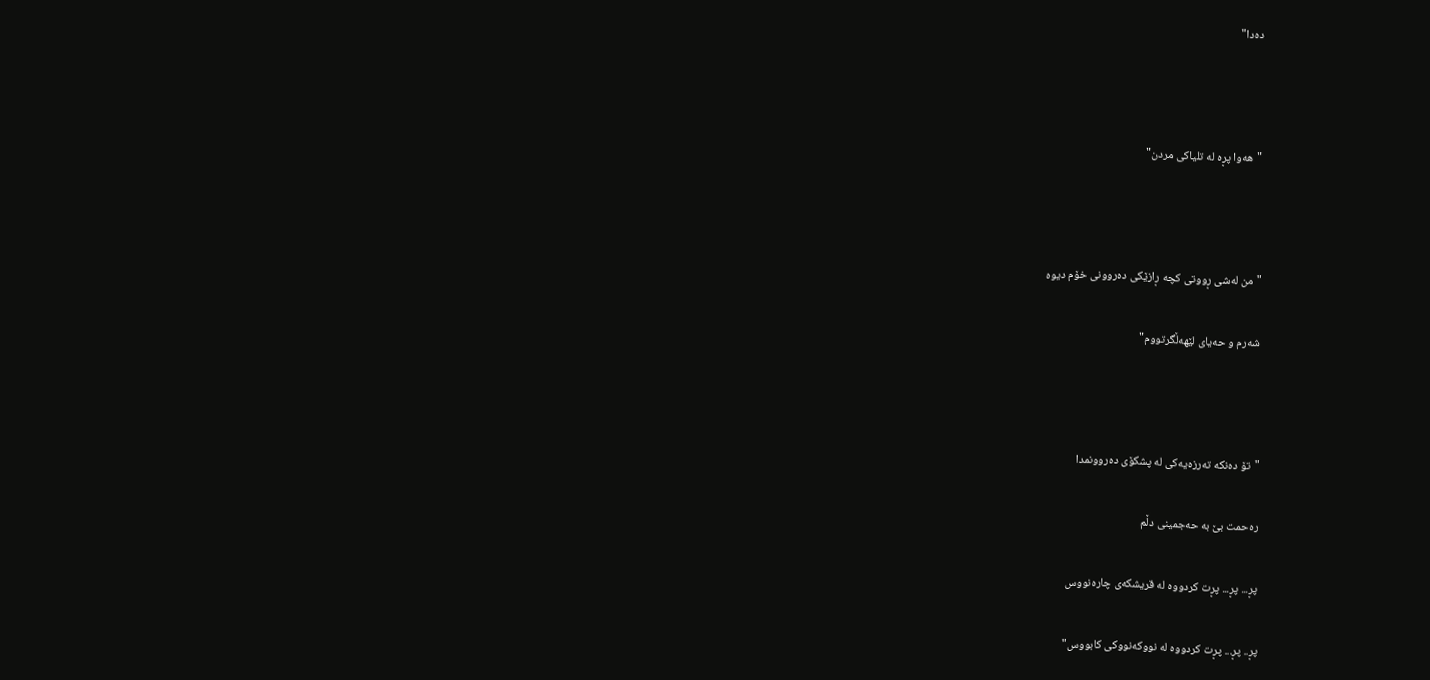ده‌دا"



"هه‌وا پڕه‌ له‌ تلیاکی مردن"



"من له‌شی ڕووتی کچه‌ ڕازێکی ده‌روونی خۆم دیوه‌

شه‌رم و حه‌یای لێهه‌ڵگرتووم"



"تۆ ده‌نکه‌ ته‌رزه‌یه‌کی له‌ پشکۆی ده‌روونمدا

ره‌حمت بێ به‌ حه‌جمینی دڵم

پڕ... پڕ... پڕت کردووه‌ له‌ قریشکه‌ی چاره‌نووس

پڕ.. پڕ... پڕت کردووه‌ له‌ نووکه‌نووکی کابووس"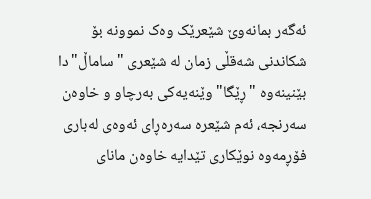ئه‌گه‌ر بمانه‌وێ شێعرێک وه‌ک نموونه‌ بۆ شکاندنی شه‌قڵی زمان له‌ شێعری "ساماڵ"دا بێنینه‌وه‌ "ڕێگا" وێنه‌یه‌کی به‌رچاو و خاوه‌ن سه‌رنجه‌، ئه‌م شێعره‌ سه‌ره‌ڕای ئه‌وه‌ی له‌باری فۆڕمه‌وه‌ نوێکاری تێدایه‌ خاوه‌ن مانای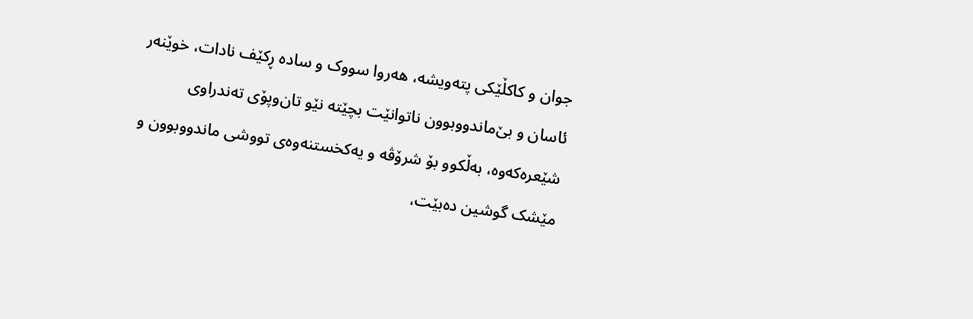جوان و کاکڵێکی پته‌ویشه‌، هه‌روا سووک و ساده‌ ڕکێف نادات، خوێنه‌ر ئاسان و بێ‌ماندووبوون ناتوانێت بچێته‌ نێو تان‌وپۆی ته‌ندراوی شێعره‌که‌وه‌، به‌ڵکوو بۆ شرۆڤه‌ و یه‌کخستنه‌وه‌ی تووشی ماندووبوون و مێشک گوشین ده‌بێت،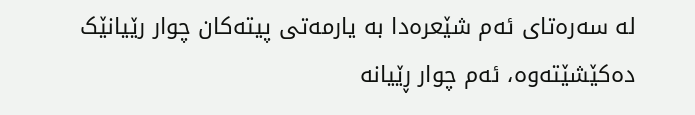له‌ سه‌ره‌تای ئه‌م شێعره‌دا به‌ یارمه‌تی پیته‌کان چوار رێیانێک ده‌کێشێته‌وه‌، ئه‌م چوار ڕێیانه‌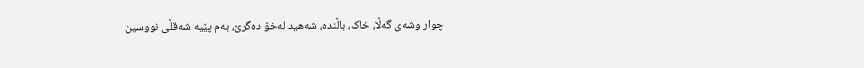چوار وشه‌ی گه‌ڵا، خاک، باڵنده‌، شه‌هید له‌خۆ ده‌گرێ، به‌م پێیه‌ شه‌قڵی نووسین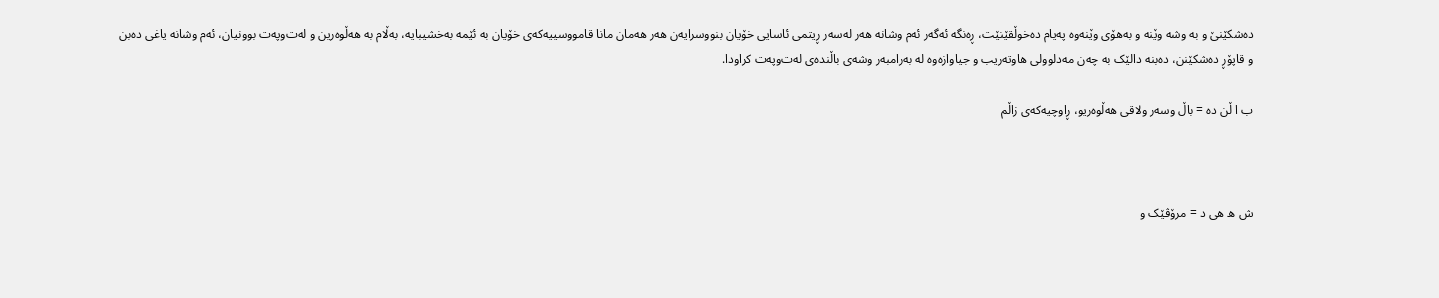ده‌شکێنێ و به‌ وشه‌ وێنه‌ و به‌هۆی وێنه‌وه‌ په‌یام ده‌خوڵقێنێت، ڕه‌نگه‌ ئه‌گه‌ر ئه‌م وشانه‌ هه‌ر له‌سه‌ر ڕیتمی ئاسایی خۆیان بنووسرایه‌ن هه‌ر هه‌مان مانا قامووسییه‌که‌ی خۆیان به‌ ئێمه‌ به‌خشیبایه‌، به‌ڵام به‌ هه‌ڵوه‌رین و له‌ت‌وپه‌ت بوونیان، ئه‌م وشانه‌ یاغی ده‌بن و قاپۆڕ ده‌شکێنن، ده‌بنه‌ دالێک به‌ چه‌ن مه‌دلوولی هاوته‌ریب و جیاوازه‌وه‌ له‌ به‌رامبه‌ر وشه‌ی باڵنده‌ی له‌ت‌وپه‌ت کراودا.

ب ا ڵن ده‌ = باڵ وسه‌ر ولاقی هه‌ڵوه‌ریو، ڕاوچیه‌که‌ی زاڵم



ش ه‌ هی د = مرۆڤێک و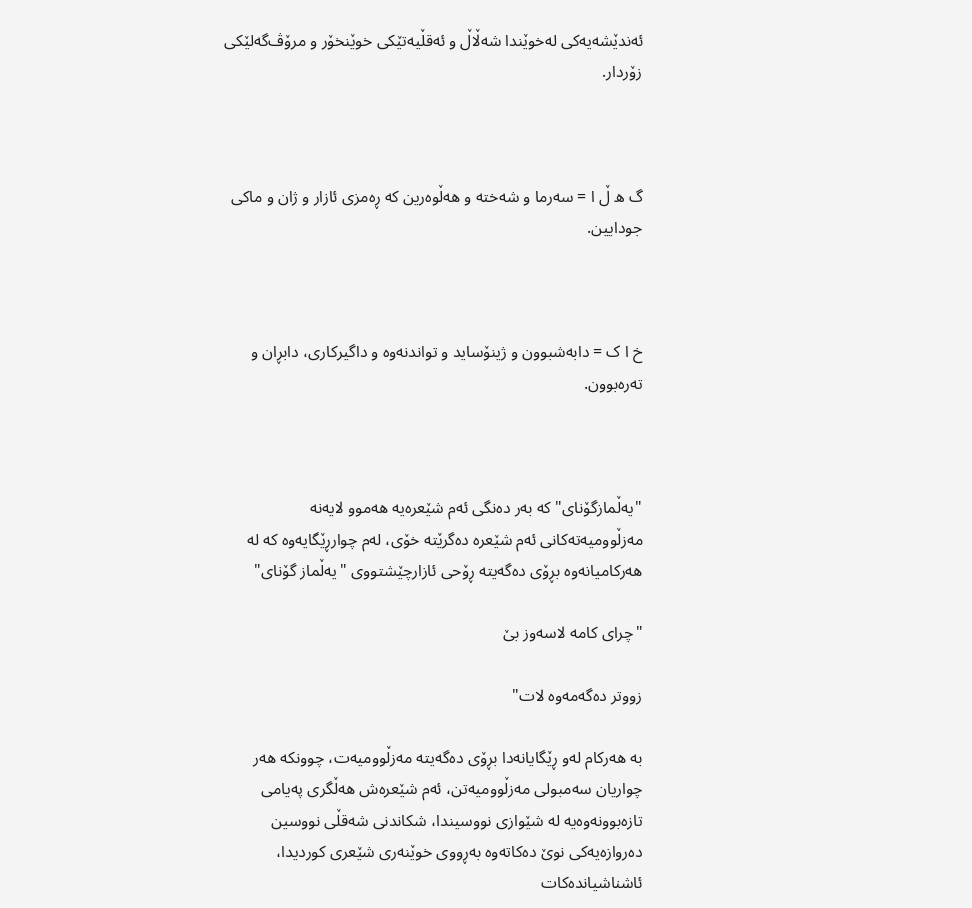ئه‌ندێشه‌یه‌کی له‌خوێندا شه‌ڵاڵ و ئه‌قڵیه‌تێکی خوێنخۆر و مرۆڤ‌گه‌لێکی زۆردار.



گ ه‌ ڵ ا = سه‌رما و شه‌خته‌ و هه‌ڵوه‌رین که‌ ڕه‌مزی ئازار و ژان و ماکی جودایین.



خ ا ک = دابه‌شبوون و ژینۆساید و تواندنه‌وه‌ و داگیرکا‌ری، دابڕان و ته‌ره‌بوون.



"یه‌ڵمازگۆنای" که‌ به‌ر ده‌نگی ئه‌م شێعره‌یه‌ هه‌موو لایه‌نه‌ مه‌زڵوومیه‌ته‌کانی ئه‌م شێعره‌ ده‌گرێته‌ خۆی، له‌م چوارڕێگایه‌وه‌ که‌ له‌ هه‌رکامیانه‌وه‌ بڕۆی ده‌گه‌یته‌ ڕۆحی ئازارچێشتووی "یه‌ڵماز گۆنای"

"چرای کامه‌ لاسه‌وز بێ

زووتر ده‌گه‌مه‌وه‌ لات"

به‌ هه‌رکام له‌و ڕێگایانه‌‌دا بڕۆی ده‌گه‌یته‌ مه‌زڵوومیه‌ت، چوونکه‌ هه‌ر چواریان سه‌مبولی مه‌زڵوومیه‌تن، ئه‌م شێعره‌ش هه‌ڵگری په‌یامی تازه‌بوونه‌وه‌یه‌ له‌ شێوازی نووسیندا، شکاندنی شه‌قڵی نووسین ده‌روازه‌یه‌کی نوێ ده‌کاته‌وه‌ به‌ڕووی خوێنه‌ری شێعری کوردیدا، ئاشناشیانده‌کات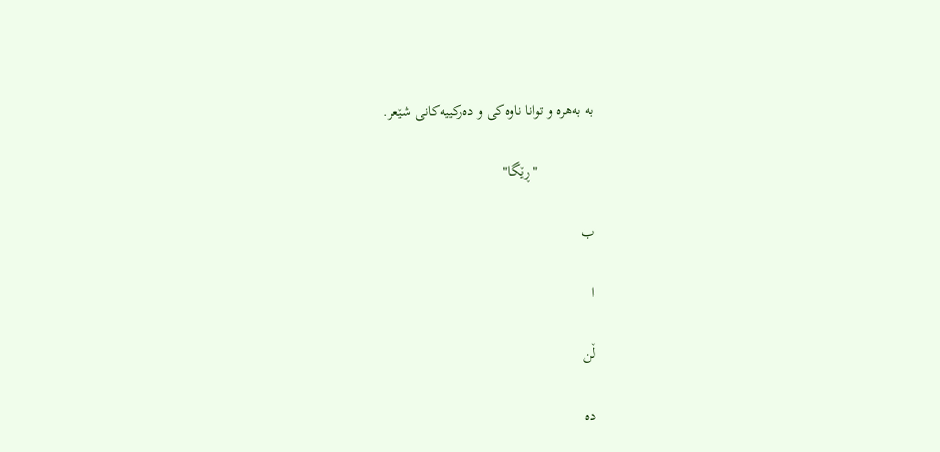به‌ به‌هره‌ و توانا ناوه‌کی و ده‌رکییه‌کانی شێعر.

               "ڕێگا"

ب

ا

ڵن

ده‌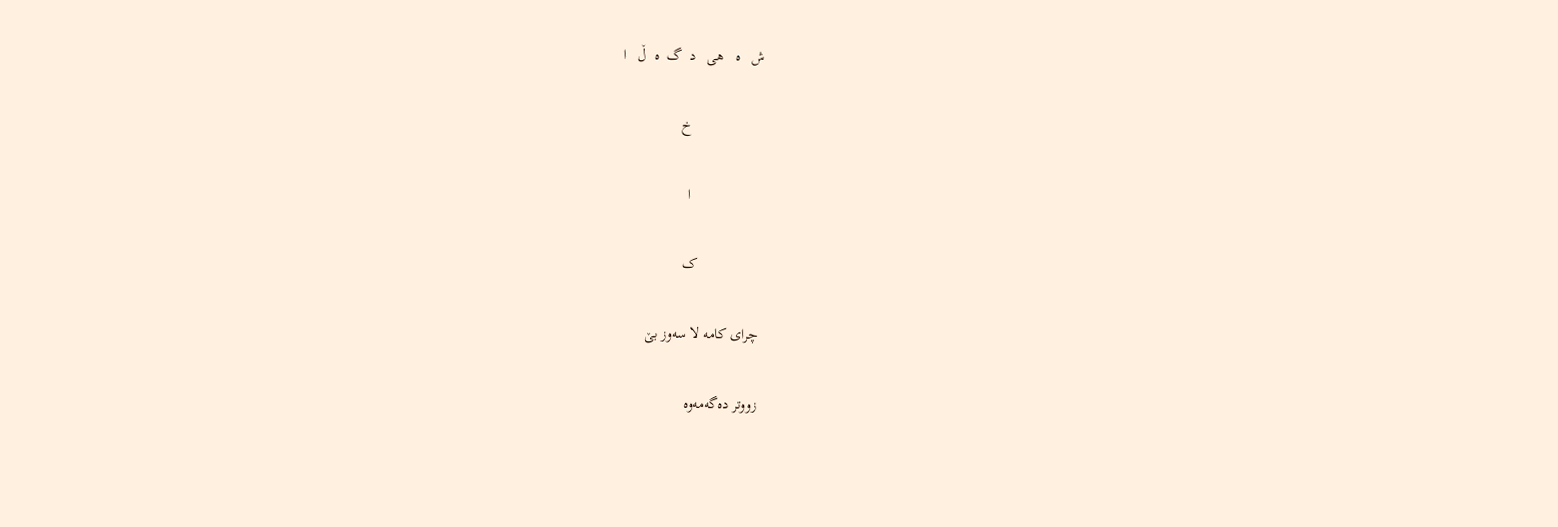ش   ه‌   هی   د  گ  ه‌  ڵ   ا

                   خ

                   ا

                 ک

 چرای کامه‌ لا سه‌وز بێ

 زووتر ده‌گه‌مه‌وه‌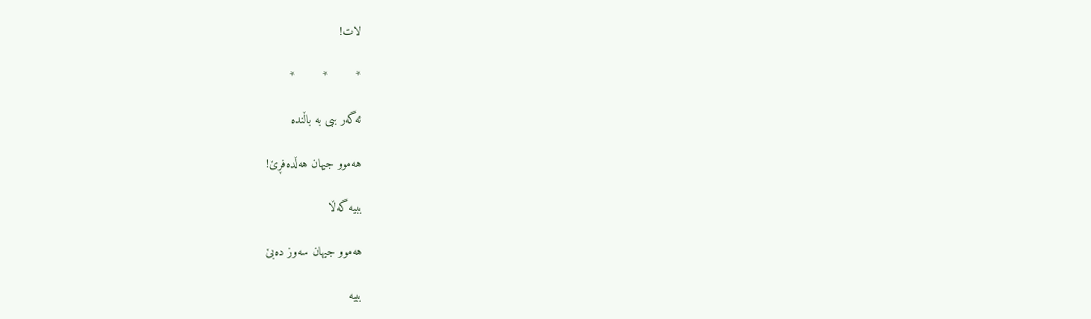لات!

*        *        *

ئه‌گه‌ر ببی به‌ باڵنده‌

هه‌موو جیهان هه‌ڵده‌فڕێ!

ببیه‌ گه‌ڵا

هه‌موو جیهان سه‌وز ده‌بێ

ببیه‌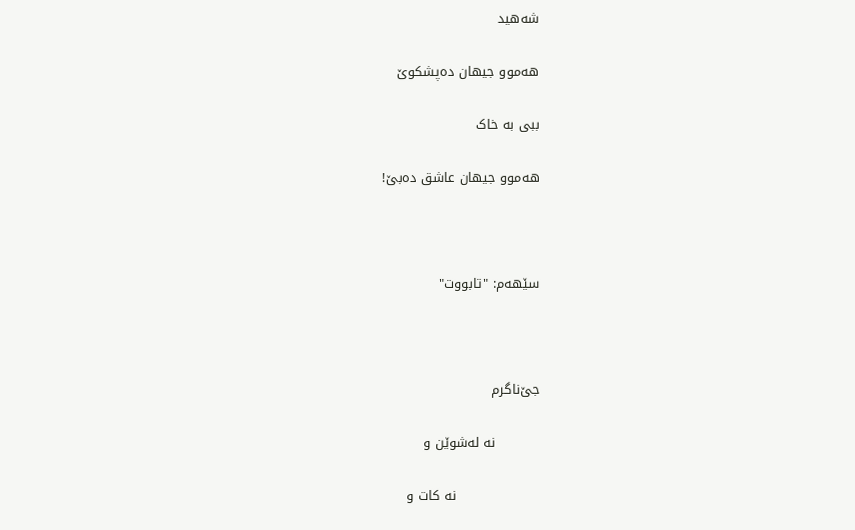شه‌هید

هه‌موو جیهان ده‌پشکوێ

ببی به‌ خاک

هه‌موو جیهان عاشق ده‌بێ!



سێهه‌م: "تابووت"



جێ‌ناگرم

          نه‌ له‌شوێن و

                   نه‌ کات و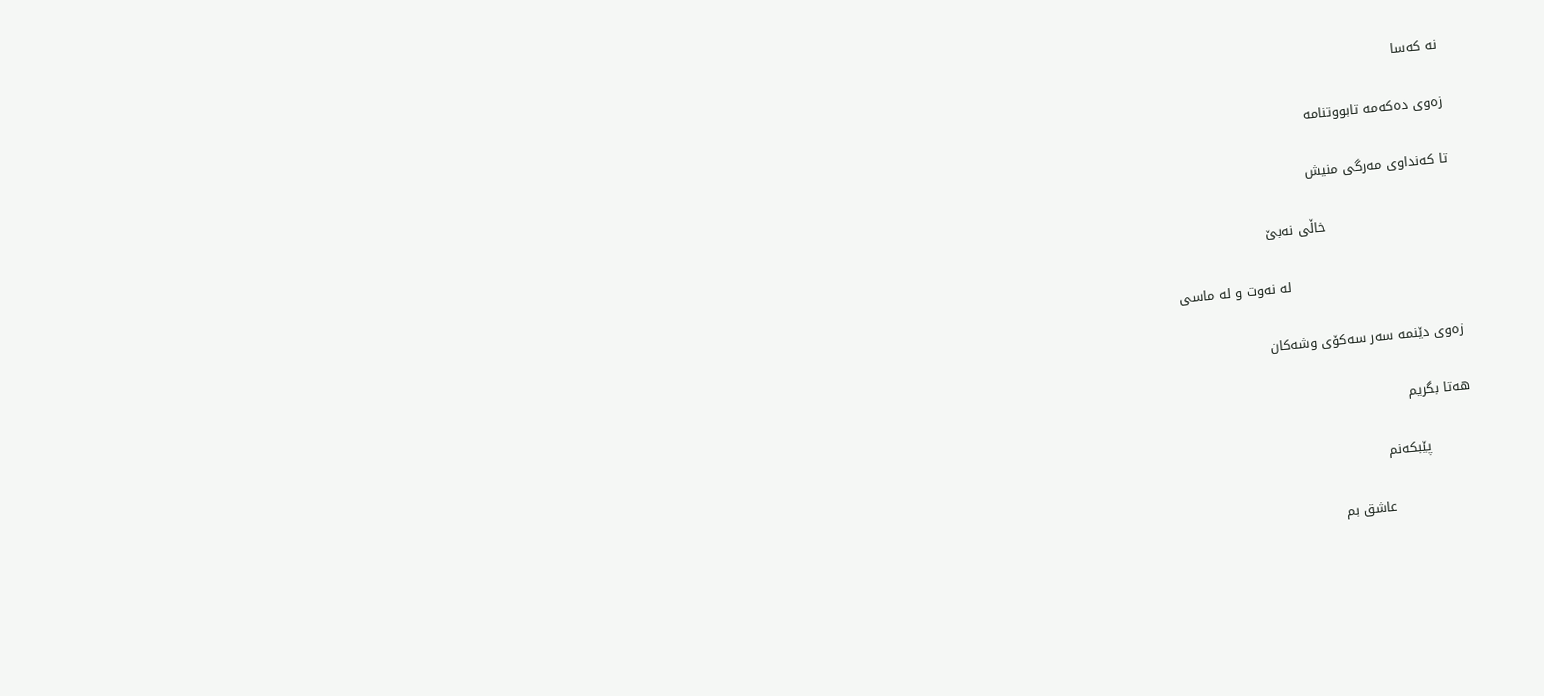نه‌ که‌سا

زه‌وی ده‌که‌مه‌ تابووتنامه‌

تا که‌نداوی مه‌رگی منیش

                             خاڵی نه‌بێ

                                      له‌ نه‌وت و له‌ ماسی

زه‌وی دێنمه‌ سه‌ر سه‌کۆی وشه‌کان

هه‌تا بگریم

          پێبکه‌نم

                   عاشق بم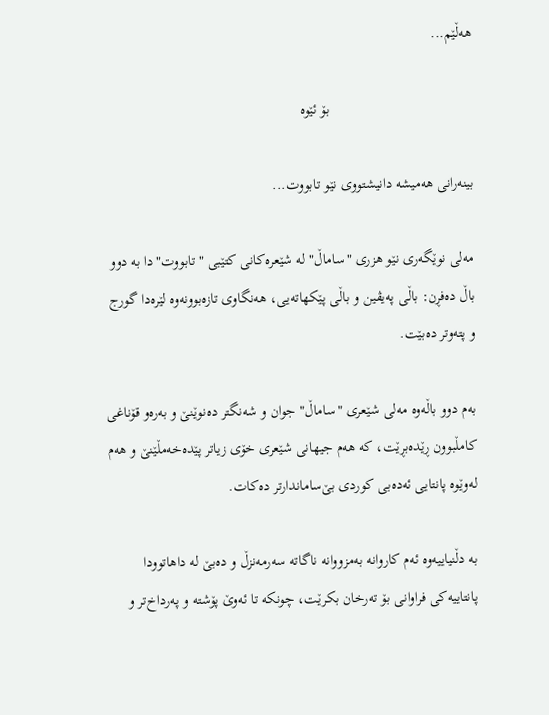هه‌ڵێم...

                                      بۆ ئێوه‌

بینه‌رانی هه‌میشه‌ دانیشتووی نێو تابووت...

مه‌لی نوێگه‌ری نێو هزری "ساماڵ" له‌ شێعره‌کانی کتێبی "تابووت"دا به‌ دوو باڵ ده‌فڕن: باڵی په‌یڤین و باڵی پێکهاته‌یی، هه‌نگاوی تازه‌بوونه‌وه‌ لێره‌دا گورج و پته‌وتر ده‌بێت.

به‌م دوو باڵه‌وه‌ مه‌لی شێعری "ساماڵ" جوان و شه‌نگتر ده‌نوێنێ و به‌ره‌و قۆناغی کامڵبوون ڕێده‌بڕێت، که‌ هه‌م جیهانی شێعری خۆی زیاتر پێده‌خه‌مڵێنێ و هه‌م له‌وێوه‌ پانتایی ئه‌ده‌بی کوردی بێ‌ساماندارتر ده‌کات.

به‌ دڵنیاییه‌وه‌ ئه‌م کاروانه‌ به‌مزووانه‌ ناگاته‌ سه‌رمه‌نزڵ و ده‌بێ له‌ داهاتوودا پانتاییه‌کی فراوانی بۆ ته‌رخان بکرێت، چونکه‌ تا ئه‌وێ پۆشته‌ و په‌رداخ‌تر و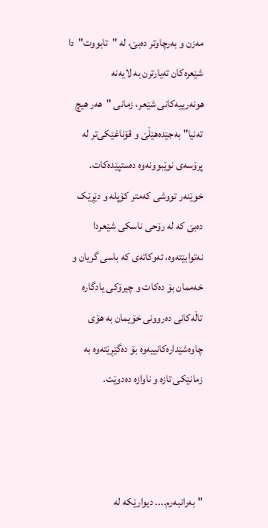مه‌زن و به‌رچاوتر ده‌بێ، له‌ "تابووت"دا شێعره‌کان ته‌یارترن به‌ لایه‌نه‌ هونه‌رییه‌کانی شێعر، زمانی "هه‌ر هیچ ته‌نیا" به‌جێده‌هێڵێ و قۆناغێکی‌تر له‌ پرۆسه‌ی نوێبوونه‌وه‌ ده‌ستپێده‌کات. خوێنه‌ر تووشی که‌متر کۆپله‌ و دێڕێک ده‌بێ که‌ له‌ رۆحی ناسکی شێعردا نه‌توابێته‌وه‌، ئه‌وکاته‌ی که‌ باسی گریان و خه‌‌ممان بۆ ده‌کات و چیرۆکی یادگاره‌ تاڵه‌کانی ده‌روونی خۆیمان به‌ هۆی چاوه‌شێداره‌کانییه‌وه‌ بۆ ده‌گێڕێته‌وه‌ به‌ زمانێکی تازه‌ و ناوازه‌ ده‌دوێت.



"به‌رانبه‌رم.... دیوارێکه‌ له‌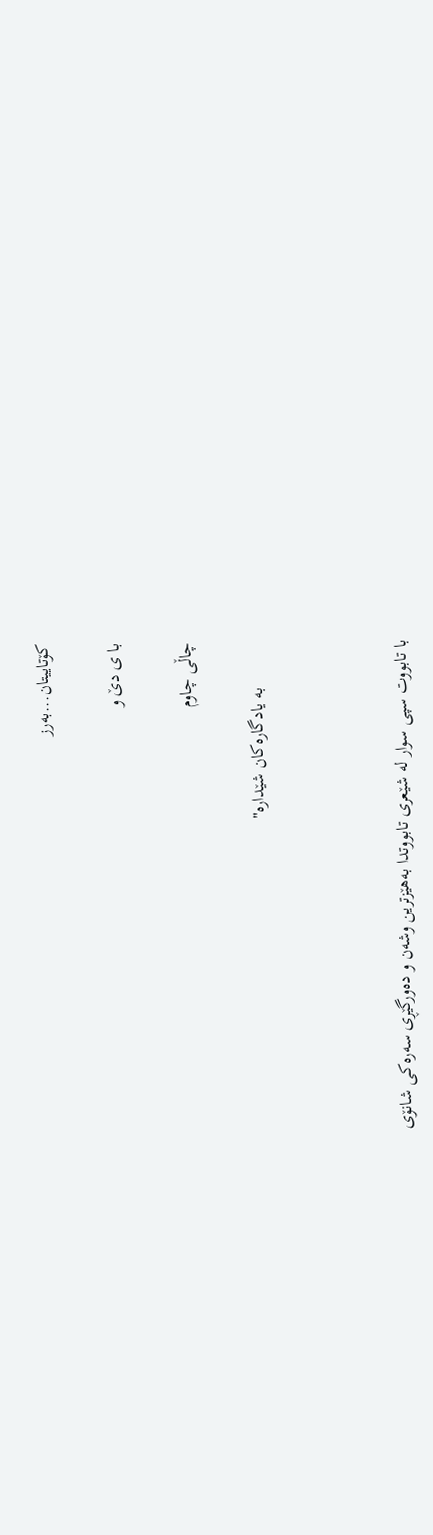کۆتاییتان...به‌رز

با ی دێ و

چاڵی چاوم

          به‌ یادگاره‌کان شێداره‌"



با تابووت سپی سوار له‌ شێعری تابووتدا به‌هێزترین وشه‌ن و ده‌ورگێڕی سه‌ره‌کی شانۆی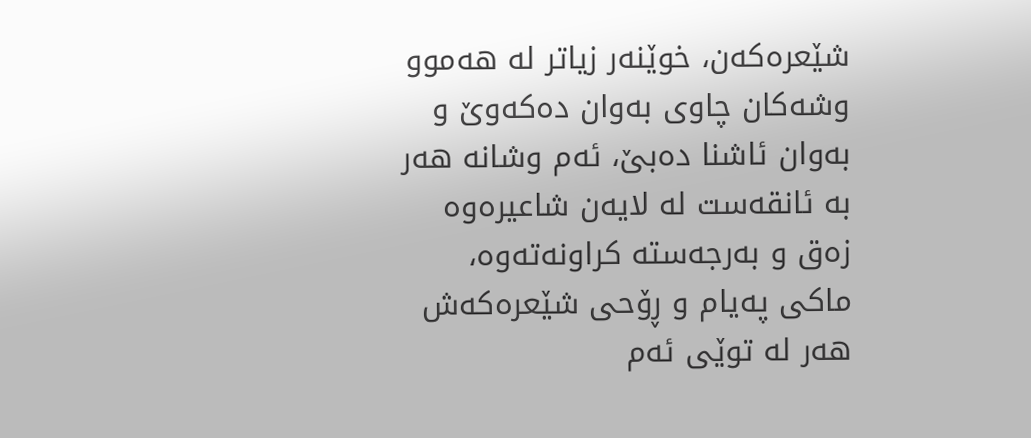شێعره‌که‌ن، خوێنه‌ر زیاتر له‌ هه‌موو وشه‌کان چاوی به‌وان ده‌که‌وێ و به‌وان ئاشنا ده‌بێ، ئه‌م وشانه‌ هه‌ر به‌ ئانقه‌ست له‌ لایه‌ن شاعیره‌وه‌ زه‌ق و به‌رجه‌سته‌ کراونه‌ته‌وه‌، ماکی په‌یام و ڕۆحی شێعره‌که‌ش هه‌ر له‌ توێی ئه‌م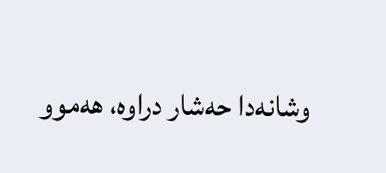وشانه‌دا حه‌شار دراوه‌، هه‌موو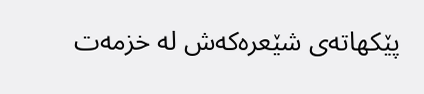پێکهاته‌ی شێعره‌که‌ش له‌ خزمه‌ت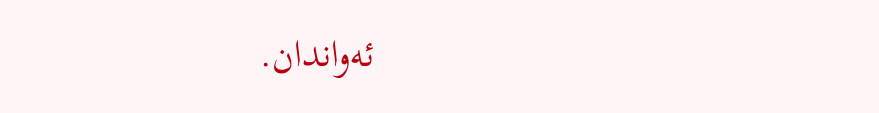ئه‌واندان.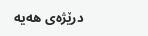درێژه‌ی هه‌یه‌